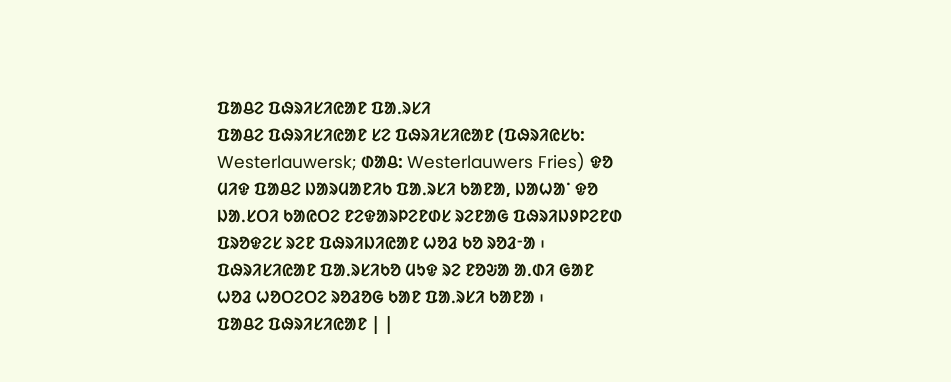ᱯᱟᱪᱮ ᱯᱷᱨᱤᱥᱤᱭᱟᱱ ᱯᱟᱹᱨᱥᱤ
ᱯᱟᱪᱮ ᱯᱷᱨᱤᱥᱤᱭᱟᱱ ᱥᱮ ᱯᱷᱨᱤᱥᱤᱭᱟᱱ (ᱯᱷᱨᱤᱭᱥᱠ: Westerlauwersk; ᱰᱟᱪ: Westerlauwers Fries) ᱫᱚ ᱢᱤᱫ ᱯᱟᱪᱮ ᱡᱟᱨᱢᱟᱱᱤᱠ ᱯᱟᱹᱨᱥᱤ ᱠᱟᱱᱟ, ᱡᱟᱦᱟᱸ ᱫᱚ ᱡᱟᱹᱥᱛᱤ ᱠᱟᱭᱛᱮ ᱱᱮᱫᱟᱨᱞᱮᱱᱰᱥ ᱨᱮᱱᱟᱜ ᱯᱷᱨᱤᱡᱽᱞᱮᱱᱰ ᱯᱨᱚᱫᱮᱥ ᱨᱮᱱ ᱯᱷᱨᱤᱡᱤᱭᱟᱱ ᱦᱚᱲ ᱠᱚ ᱨᱚᱲᱼᱟ ᱾ ᱯᱷᱨᱤᱥᱤᱭᱟᱱ ᱯᱟᱹᱨᱥᱤᱠᱚ ᱢᱩᱫ ᱨᱮ ᱱᱚᱶᱟ ᱟᱹᱰᱤ ᱜᱟᱱ ᱦᱚᱲ ᱦᱚᱛᱮᱛᱮ ᱨᱚᱲᱚᱜ ᱠᱟᱱ ᱯᱟᱹᱨᱥᱤ ᱠᱟᱱᱟ ᱾
ᱯᱟᱪᱮ ᱯᱷᱨᱤᱥᱤᱭᱟᱱ | |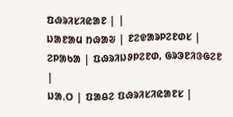ᱯᱷᱨᱤᱥᱤᱭᱟᱱ | |
ᱡᱟᱱᱟᱢ ᱴᱷᱟᱶ | ᱱᱮᱫᱟᱨᱞᱮᱱᱰᱥ |
ᱮᱞᱟᱠᱟ | ᱯᱷᱨᱤᱡᱽᱞᱮᱱᱰ, ᱜᱨᱳᱱᱤᱝᱜᱮᱱ |
ᱡᱟᱹᱛ | ᱯᱟᱪᱮ ᱯᱷᱨᱤᱥᱤᱭᱟᱱᱥ |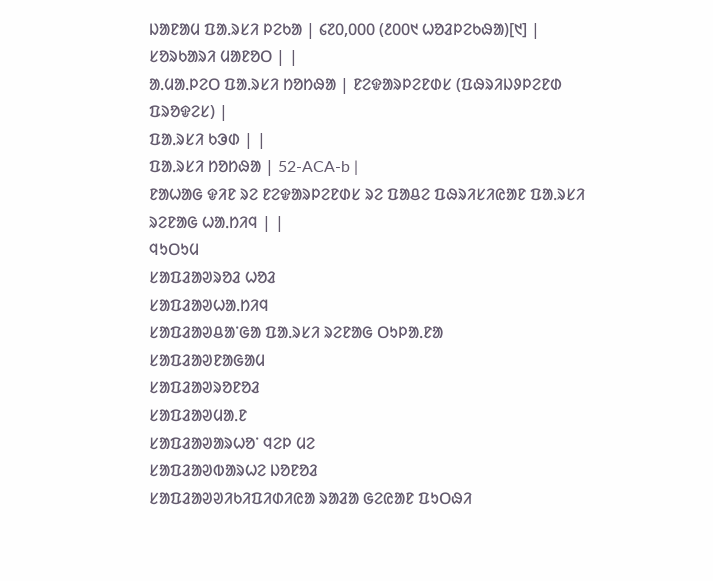ᱡᱟᱱᱟᱢ ᱯᱟᱹᱨᱥᱤ ᱞᱮᱠᱟ | ᱔᱗᱐,᱐᱐᱐ (᱒᱐᱐᱑ ᱦᱚᱲᱞᱮᱠᱷᱟ)[᱑] |
ᱥᱚᱨᱠᱟᱨᱤ ᱢᱟᱱᱚᱛ | |
ᱟᱹᱢᱟᱹᱞᱮᱛ ᱯᱟᱹᱨᱥᱤ ᱴᱚᱴᱷᱟ | ᱱᱮᱫᱟᱨᱞᱮᱱᱰᱥ (ᱯᱷᱨᱤᱡᱽᱞᱮᱱᱰ ᱯᱨᱚᱫᱮᱥ) |
ᱯᱟᱹᱨᱥᱤ ᱠᱳᱰ | |
ᱯᱟᱹᱨᱥᱤ ᱴᱚᱴᱷᱟ | 52-ACA-b |
ᱱᱟᱦᱟᱜ ᱫᱤᱱ ᱨᱮ ᱱᱮᱫᱟᱨᱞᱮᱱᱰᱥ ᱨᱮ ᱯᱟᱪᱮ ᱯᱷᱨᱤᱥᱤᱭᱟᱱ ᱯᱟᱹᱨᱥᱤ ᱨᱮᱱᱟᱜ ᱦᱟᱹᱴᱤᱧ | |
ᱧᱩᱛᱩᱢ
ᱥᱟᱯᱲᱟᱣᱨᱚᱲ ᱦᱚᱲ
ᱥᱟᱯᱲᱟᱣᱦᱟᱹᱴᱤᱧ
ᱥᱟᱯᱲᱟᱣᱪᱟᱸᱜᱟ ᱯᱟᱹᱨᱥᱤ ᱨᱮᱱᱟᱜ ᱛᱩᱞᱟᱹᱱᱟ
ᱥᱟᱯᱲᱟᱣᱱᱟᱜᱟᱢ
ᱥᱟᱯᱲᱟᱣᱨᱚᱱᱚᱲ
ᱥᱟᱯᱲᱟᱣᱢᱟᱹᱱ
ᱥᱟᱯᱲᱟᱣᱟᱨᱦᱚᱸ ᱧᱮᱞ ᱢᱮ
ᱥᱟᱯᱲᱟᱣᱵᱟᱨᱦᱮ ᱡᱚᱱᱚᱲ
ᱥᱟᱯᱲᱟᱣᱣᱤᱠᱤᱯᱤᱰᱤᱭᱟ ᱨᱟᱲᱟ ᱜᱮᱭᱟᱱ ᱯᱩᱛᱷᱤ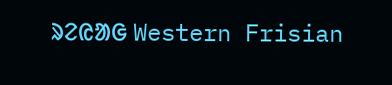ᱨᱮᱭᱟᱜ Western Frisian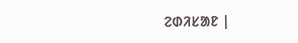ᱮᱰᱤᱥᱟᱱ |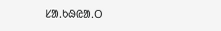ᱥᱟᱹᱠᱷᱭᱟᱹᱛ